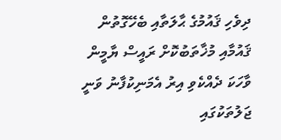ދިވެހި ޤައުމުގެ ޙާލަތާއި ބެހޭގޮތުން ޤައުމާއި މުޚާތަބުކޮށް ރައީސް ޔާމީން ވާހަކަ ދެއްކެވި އިރު އެމަނިކުފާނު ވަނީ ޖަލުތަކުގައި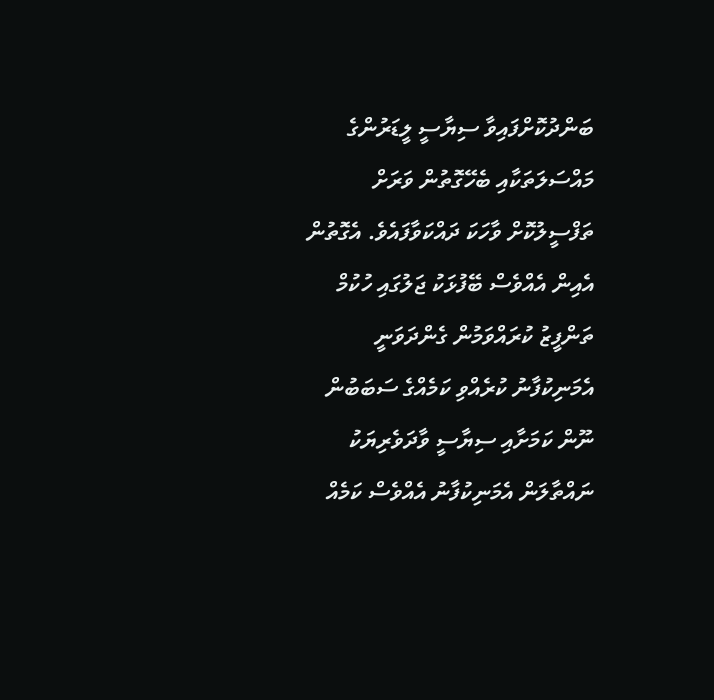ބަންދުކޮށްފައިވާ ސިޔާސީ ލީޑަރުންގެ މައްސަލަތަކާއި ބެހޭގޮތުން ވަރަށް ތަފްސީލުކޮށް ވާހަކަ ދައްކަވާފައެވެ. އެގޮތުން އެއިން އެއްވެސް ބޭފުޅަކު ޖަލުގައި ހުކުމް ތަންފީޒު ކުރައްވަމުން ގެންދަވަނީ އެމަނިކުފާނު ކުރެއްވި ކަމެއްގެ ސަބަބުން ނޫން ކަމަށާއި ސިޔާސީ ވާދަވެރިޔަކު ނައްތާލަން އެމަނިކުފާނު އެއްވެސް ކަމެއް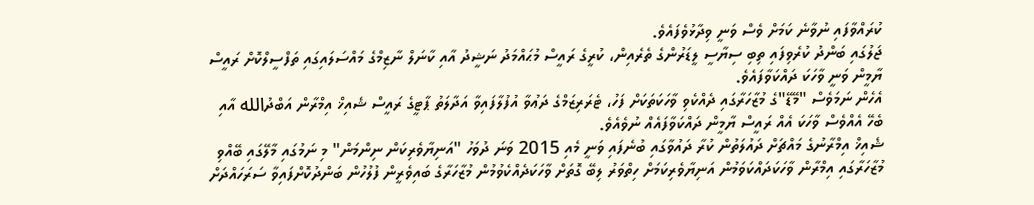ކުރައްވާފައި ނުވާނެ ކަމަށް ވެސް ވަނީ ވިދާޅުވެފައެވެ.
ޖަލުގައި ބަންދު ކުރެވިފައި ތިބި ސިޔާސީ ލީޑަރުންގެ ތެރެއިން، ކުރީގެ ރައީސް މުޙައްމަދު ނަޝީދު އާއި ކާނަލް ނާޒިމްގެ މައްސަލައިގައި ތަފްސީލްކޮށް ރައީސް ޔާމީން ވަނީ ވާހަކަ ދައްކަވާފައެވެ.
އެހެން ނަމަވެސް "މޭޑޭ"ގެ މުޒާހަރާގައި ދެއްކެވި ވާހަކަތަކަށް ފަހު، ޓެރަރިޒަމްގެ ދަޢުވާ އުފުލާފައިވާ އަދާލަތު ޕާޓީގެ ރައީސް ޝެއިޚް އިމްރާން އަބްދުالله އާއި ބެހޭ އެއްވެސް ވާހަކަ އެއް ރައީސް ޔާމީން ދައްކަވާފައެއް ނުވެއެވެ.
ޝެއިޚް އިމްރާނުގެ މައްޗަށް ދައުލަތުން ކުރާ ދައުވާގައި ބުނެފައި ވަނީ މެއި 2015 ވަނަ ދުވަހު "އަނިޔާވެރިކަން ނިންމަން" މި ނަމުގައި މާލޭގައި ބޭއްވި މުޒާހަރާގައި އިމްރާން ވާހަކަދައްކަވަމުން އަނިޔާވެރިކަމަށް ހިތްވަރު ލިބޭ ގޮތަށް ވާހަކަދެއްކެވުމުން މުޒާހަރާގެ ބައިވެރީން ފުލުހުން ބަންދުކޮށްފައިވާ ސަރަހައްދަށް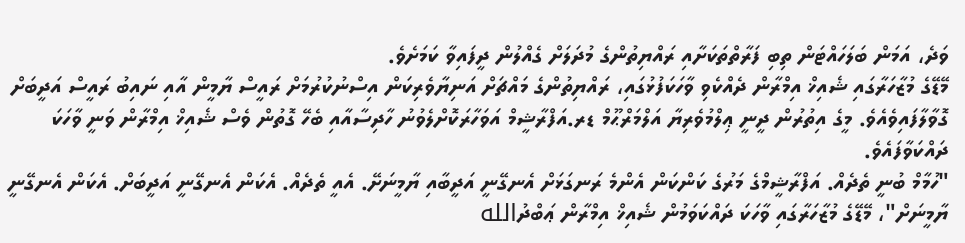ވަދެ، އަމަން ބަލަހައްޓަން ތިބި ފަރާތްތަކަށާއި ރައްޔިތުންގެ މުދަލަށް ގެއްލުން ދީފައިވާ ކަމަށެވެ.
މޭޑޭގެ މުޒާހަރާގައި ޝެއިޚް އިމްރާން ދެއްކެވި ވާހަކަފުޅުގައި، ރައްޔިތުންގެ މައްޗަށް އަނިޔާވެރިކަން އިސްނުކުރުމަށް ރައީސް ޔާމީން އާއި ނައިބު ރައީސް އަދީބަށް ގޮވާލާފައިވެއެވެ. މީގެ އިތުރުން ދީނީ ޢިލްމުވެރިޔާ އަލްމަރްޙޫމް ޑރ.އަފްރާޝީމް އަވަހާރަކޮށްލެވުނު ހާދިސާއާއި ބެހޭ ގޮތުން ވެސް ޝެއިޚް އިމްރާން ވަނީ ވާހަކަ ދައްކަވާފައެވެ.
"ހުމާމް ބުނީ ތެދެއް. އަފްރާޝީމްގެ މަރުގެ ކަންކަން އެންމެ ރަނގަޅަށް އެނގޭނީ އަދީބާއި ޔާމީނަށޭ. އެއީ ތެދެއް. އެކަން އެނގޭނީ އަދީބަށް. އެކަން އެނގޭނީ ޔާމީނަށް"، މޭޑޭގެ މުޒާހަރާގައި ވާހަކަ ދައްކަވަމުން ޝެއިޚް އިމްރާން ޢަބްދުالله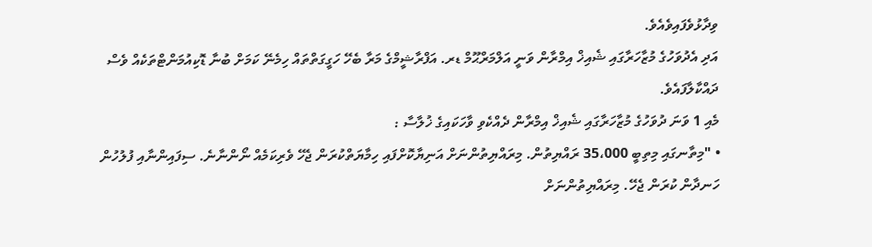ވިދާޅުވެފައިވެއެވެ.
އަދި އެދުވަހުގެ މުޒާހަރާގައި ޝެއިޚް އިމްރާން ވަނީ އަލްމަރްޙޫމް ޑރ. އަފްރާޝީމްގެ މަރާ ބެހޭ ހަގީގަތްތައް ހިމެނޭ ކަމަށް ބުނާ ޑޮކިއުމަންޓްތަކެއް ވެސް ދައްކާލާފައެވެ.
މެއި 1 ވަނަ ދުވަހުގެ މުޒާހަރާގައި ޝެއިޚް އިމްރާން ދެއްކެވި ވާހަކައިގެ ޚުލާސާ :
• "މިތާނގައި މިތިބީ 35،000 ރައްޔިތުން. މިރައްޔިތުންނަށް އަނިޔާކޮށްފައި ހިމާޔަތްކުރަން ޖެހޭ ވެރިކަމެއް ނޯންނާނެ. ސިފައިންނާއި ފުލުހުން ހަނދާން ކުރަން ޖެހޭ. މިރައްޔިތުންނަށް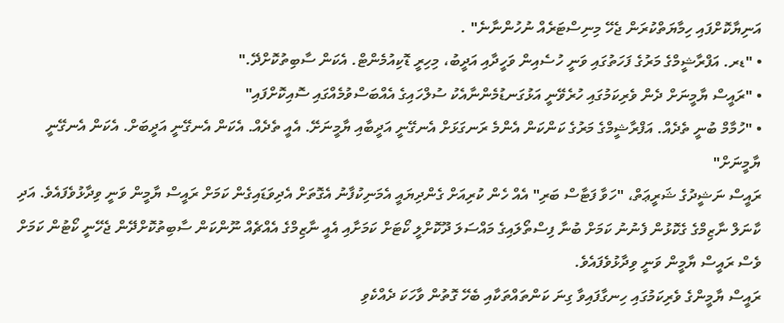އަނިޔާކޮށްފައި ހިމާޔަތްކުރަން ޖެހޭ މިނިސްޓަރެއް ނުހުންނާނެ" .
• "ޑރ. އަފްރާޝީމްގެ މަރުގެ ފަހަތުގައި ވަނީ ހުސެއިން ވަހީދާއި އަދީބު، މިހިރީ ޑޮކިއުމެންޓް. އެކަން ސާބިތުކޮށްދޭ."
• "ރައީސް ޔާމީނަށް ދެން ވެރިކަމުގައި ހުރެވޭނީ އަޅުގަނޑުމެންނާއެކު ސުލްހައިގެ އެއްބަސްވުމެއްގައި ސޮއިކޮށްފައި"
• "ހުމާމް ބުނީ ތެދެއް. އަފްރާޝީމްގެ މަރުގެ ކަންކަން އެންމެ ރަނގަޅަށް އެނގޭނީ އަދީބާއި ޔާމީނަށޭ. އެއީ ތެދެއް. އެކަން އެނގޭނީ އަދީބަށް. އެކަން އެނގޭނީ ޔާމީނަށް"
ރައީސް ނަޝީދުގެ ޝަރީޢަތް، "ހަވާ ފަޓާސް ބަރި" އެއް ހެން ކުރިއަށް ގެންދިޔައީ އެމަނިކުފާނު އެގޮތަށް އެދިވަޑައިގެން ކަމަށް ރައީސް ޔާމީން ވަނީ ވިދާޅުވެފައެވެ. އަދި ކާނަލް ނާޒިމްގެ ގެކޮޅުން ފެނުނު ކަމަށް ބުނާ ފިސްތޯލައިގެ މައްސަލަ ދޫކޮށްލީ ކޯޓަށް ކަމަށާއި އެއީ ނާޒިމްގެ އެއްޗެއް ނޫންކަން ސާބިތުކޮށްދޭން ޖެހޭނީ ކޯޓުން ކަމަށް ވެސް ރައީސް ޔާމީން ވަނީ ވިދާޅުވެފައެވެ.
ރައީސް ޔާމީންގެ ވެރިކަމުގައި ހިނގާފައިވާ ގިނަ ކަންތައްތަކާއި ބެހޭ ގޮތުން ވާހަކަ ދެއްކެވި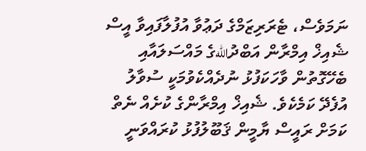ނަމަވެސް، ޓެރަރިޒަމްގެ ދަޢުވާ އުފުލާފައިވާ އީސް ޝެއިޚް އިމްރާން އަބްދުاللهގެ މައްސަލައާއި ބެހޭގޮތުން ވާހަކަފުޅު ނުދެއްކެވުމަކީ ސުވާލު އުފެދޭ ކަމެކެވެ. ޝެއިޚް އިމްރާންގެ ކުށެއް ނެތް ކަމަށް ރައީސް ޔާމީން ޤަބޫލުފުޅު ކުރައްވަނީ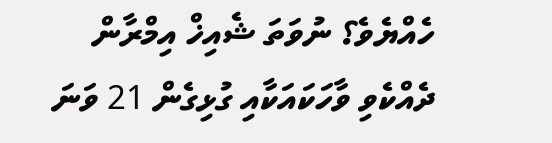ހެއްޔެވެ؟ ނުވަތަ ޝެއިޚް އިމްރާން ދެއްކެވި ވާހަކައަކާއި ގުޅިގެން 21 ވަނަ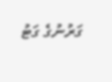ގަރުނުގެ ގަޓު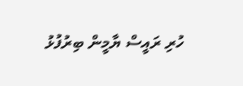ހުރި ރައީސް ޔާމީން ބިރުފުޅު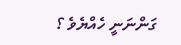ގަންނަނީ ހެއްޔެވެ ؟